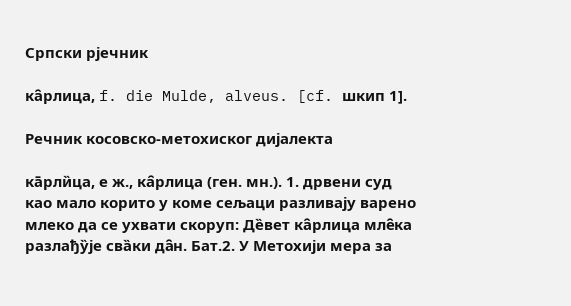Српски рјечник

ка̑рлица, f. die Mulde, alveus. [cf. шкип 1].

Речник косовско-метохиског дијалекта

ка̄рли̏ца, е ж., ка̑рлица (ген. мн.). 1. дрвени суд као мало корито у коме сељаци разливају варено млеко да се ухвати скоруп: Де̏вет ка̑рлица мле̑ка разлађу̏је сва̏ки да̑н. Бат.2. У Метохији мера за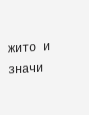жито и значи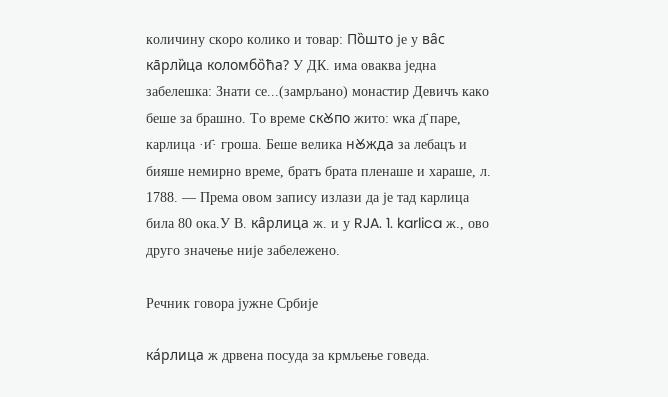количину скоро колико и товар: По̏што је у ва̑с ка̄рли̏ца коломбо̏ћа? У ДК. има оваква једна забелешка: Знати се...(замрљано) монастир Девичъ како беше за брашно. То време скꙊпо жито: ѡка д҃ паре, карлица ·и҃· гроша. Беше велика нꙊжда за лебацъ и бияше немирно време, братъ брата пленаше и хараше, л. 1788. — Према овом запису излази да је тад карлица била 80 ока.У В. ка̑рлица ж. и у RJA. 1. karlica ж., ово друго значење није забележено.

Речник говора јужне Србије

ка́рлица ж дрвена посудa за крмљење говеда.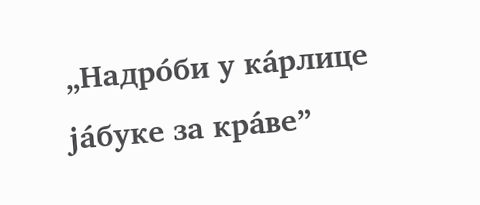„Надро́би у ка́рлице ја́буке за кра́ве”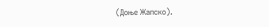(Доње Жапско).